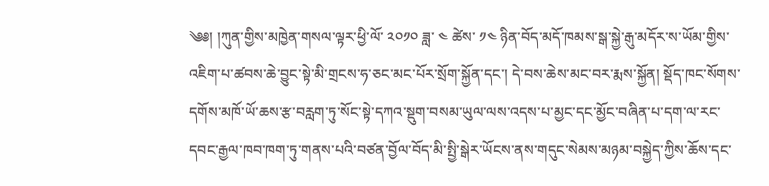༄༅། །ཀུན་གྱིས་མཁྱེན་གསལ་ལྟར་ཕྱི་ལོ་ ༢༠༡༠ ཟླ་ ༤ ཚེས་ ༡༤ ཉིན་བོད་མདོ་ཁམས་སྒ་སྐྱེ་རྒུ་མདོར་ས་ཡོམ་གྱིས་འཇིག་པ་ཚབས་ཆེ་བྱུང་སྟེ་མི་གྲངས་ཧ་ཅང་མང་པོར་སྲོག་སྐྱོན་དང་། དེ་བས་ཆེས་མང་བར་རྨས་སྐྱོན། སྡོད་ཁང་སོགས་དགོས་མཁོ་ཡོ་ཆས་རྩ་བརླག་ཏུ་སོང་སྟེ་དཀའ་སྡུག་བསམ་ཡུལ་ལས་འདས་པ་མྱང་དང་མྱོང་བཞིན་པ་དག་ལ་རང་དབང་རྒྱལ་ཁབ་ཁག་ཏུ་གནས་པའི་བཙན་བྱོལ་བོད་མི་སྤྱི་སྒེར་ཡོངས་ནས་གདུང་སེམས་མཉམ་བསྐྱེད་ཀྱིས་ཆོས་དང་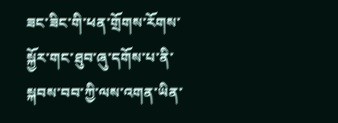ཟང་ཟིང་གི་ཕན་གྲོགས་རོགས་སྐྱོར་གང་ཐུབ་ཞུ་དགོས་པ་ནི་སྐབས་བབ་ཀྱི་ལས་འགན་ཡིན་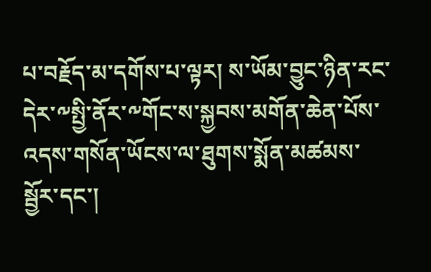པ་བརྗོད་མ་དགོས་པ་ལྟར། ས་ཡོམ་བྱུང་ཉིན་རང་དེར་༸སྤྱི་ནོར་༸གོང་ས་སྐྱབས་མགོན་ཆེན་པོས་འདས་གསོན་ཡོངས་ལ་ཐུགས་སྨོན་མཚམས་སྦྱོར་དང་།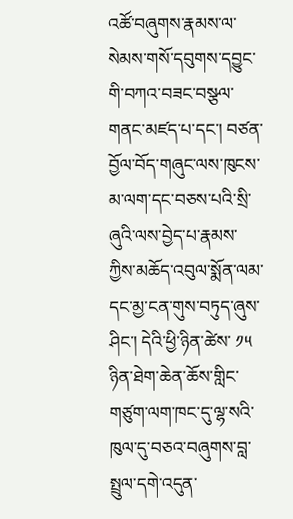འཚོ་བཞུགས་རྣམས་ལ་སེམས་གསོ་དབུགས་དབྱུང་གི་བཀའ་བཟང་བསྩལ་ གནང་མཛད་པ་དང་། བཙན་བྱོལ་བོད་གཞུང་ལས་ཁུངས་མ་ལག་དང་བཅས་པའི་སྲི་ཞུའི་ལས་བྱེད་པ་རྣམས་ཀྱིས་མཆོད་འབུལ་སྨོན་ལམ་དང་མྱ་ངན་གུས་བཏུད་ཞུས་ཤིང་། དེའི་ཕྱི་ཉིན་ཚེས་ ༡༥ ཉིན་ཐེག་ཆེན་ཆོས་གླིང་གཙུག་ལག་ཁང་དུ་ལྷ་སའི་ཁུལ་དུ་བཅའ་བཞུགས་བླ་སྤྲུལ་དགེ་འདུན་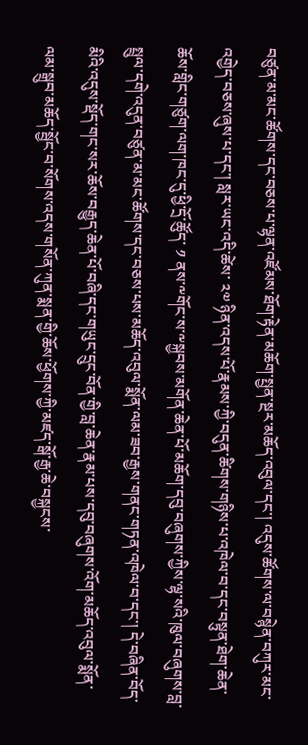བཙུན་མ་མང་ཚོགས་དང་བཅས་པ་ལྷན་འཛོམས་ཐོག་རྟེན་མཆོག་སྤྱན་སྔར་མཆོད་འབུལ་དང་། འདུས་ཚོགས་ལ་བསྙེན་བཀུར་མང་འགྱེད་བཅས་ཞུས་པ་དང་། སླར་ཡང་འདི་ཚེས་ ༢༧ ཉིན་འདས་པོ་རྣམས་ཀྱི་བདུན་ཚིགས་གཉིས་པ་འཁེལ་བ་དང་བསྟུན་ཐེག་ཆེན་ཆོས་གླིང་གཙུག་ལག་ཁང་དུ་ཕྱི་དྲོ་ཚོུད་ ༡ ནས་༸གོང་ས་༸སྐྱབས་མགོན་ཆེན་པོ་མཆོག་དབུ་བཞུགས་ཀྱིས་ལྷ་སའི་ཁུལ་བཞུགས་བླ་སྤྲུལ་དགེ་འདུན་བཙུན་མ་མང་ཚོགས་དང་བཅས་པས་མཆོད་འབུལ་སྨོན་ལམ་ཟབ་རྒྱས་གནང་གཏན་འཁེལ་བ་དང་། དེ་བཞིན་བོད་མིའི་འདུས་སྡོད་གང་སར་ཆོས་བརྒྱུད་ཆེན་པོ་བཞི་དང་གཡུང་དྲུང་བོན་གྱི་བླ་ཆེན་རྣམ་པས་དབུ་བཞུགས་འོག་མཆོད་འབུལ་སྨོན་ལམ་སྒྲུབ་མཆོད་སྦྱོང་བ་སོགས་འདས་གསོན་ཀུན་སྨན་གྱི་ཆོས་ཕྱོགས་ཀྱི་མཛད་སྒོ་རྒྱ་ཆེ་བསྐྱངས་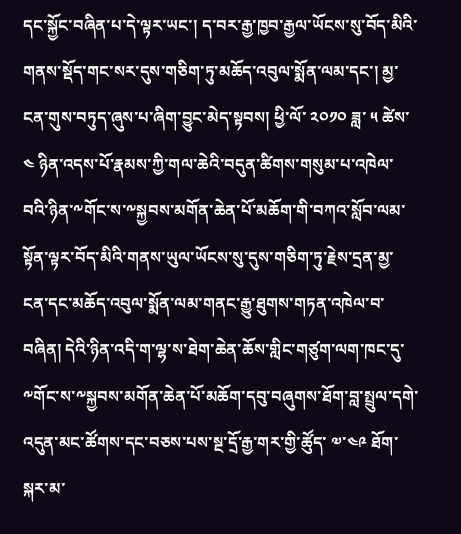དང་སྐྱོང་བཞིན་པ་དེ་ལྟར་ཡང་། ད་བར་རྒྱ་ཁྱབ་རྒྱལ་ཡོངས་སུ་བོད་མིའི་གནས་སྡོད་གང་སར་དུས་གཅིག་ཏུ་མཆོད་འབུལ་སྨོན་ལམ་དང་། མྱ་ངན་གུས་བཏུད་ཞུས་པ་ཞིག་བྱུང་མེད་སྟབས། ཕྱི་ལོ་ ༢༠༡༠ ཟླ་ ༥ ཚེས་ ༤ ཉིན་འདས་པོ་རྣམས་ཀྱི་གལ་ཆེའི་བདུན་ཚིགས་གསུམ་པ་འཁེལ་བའི་ཉིན་༸གོང་ས་༸སྐྱབས་མགོན་ཆེན་པོ་མཆོག་གི་བཀའ་སློབ་ལམ་སྟོན་ལྟར་བོད་མིའི་གནས་ཡུལ་ཡོངས་སུ་དུས་གཅིག་ཏུ་རྗེས་དྲན་མྱ་ངན་དང་མཆོད་འབུལ་སྨོན་ལམ་གནང་རྒྱུ་ཐུགས་གཏན་འཁེལ་བ་བཞིན། དེའི་ཉིན་འདི་ག་ལྷ་ས་ཐེག་ཆེན་ཆོས་གླིང་གཙུག་ལག་ཁང་དུ་༸གོང་ས་༸སྐྱབས་མགོན་ཆེན་པོ་མཆོག་དབུ་བཞུགས་ཐོག་བླ་སྤྲུལ་དགེ་འདུན་མང་ཚོགས་དང་བཅས་པས་སྔ་དྲོ་རྒྱ་གར་གྱི་ཚོུད་ ༧་༤༩ ཐོག་སྐར་མ་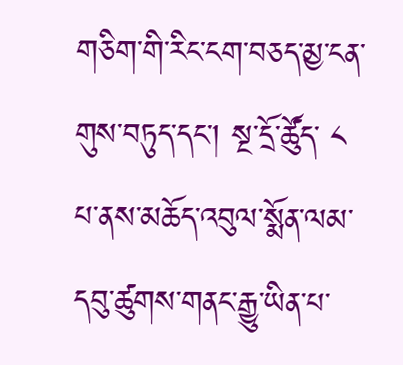གཅིག་གི་རིང་ངག་བཅད་མྱ་ངན་གུས་བཏུད་དང་། སྔ་དྲོ་ཚོུད་ ༨ པ་ནས་མཆོད་འབུལ་སྨོན་ལམ་དབུ་ཚུགས་གནང་རྒྱུ་ཡིན་པ་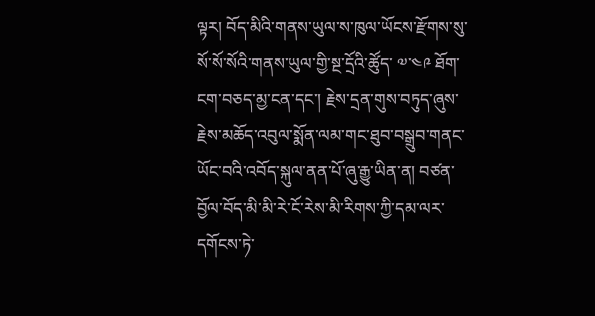ལྟར། བོད་མིའི་གནས་ཡུལ་ས་ཁུལ་ཡོངས་རྫོགས་སུ་སོ་སོ་སོའི་གནས་ཡུལ་གྱི་སྔ་དྲོའི་ཚོུད་ ༧་༤༩ ཐོག་ངག་བཅད་མྱ་ངན་དང་། རྗེས་དྲན་གུས་བཏུད་ཞུས་རྗེས་མཆོད་འབུལ་སྨོན་ལམ་གང་ཐུབ་བསྒྲུབ་གནང་ཡོང་བའི་འབོད་སྐུལ་ནན་པོ་ཞུ་རྒྱུ་ཡིན་ན། བཙན་བྱོལ་བོད་མི་མི་རེ་ངོ་རེས་མི་རིགས་ཀྱི་དམ་ལར་དགོངས་ཏེ་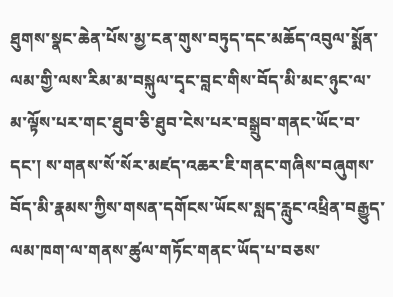ཐུགས་སྣང་ཆེན་པོས་མྱ་ངན་གུས་བཏུད་དང་མཆོད་འབུལ་སྨོན་ལམ་གྱི་ལས་རིམ་མ་བསྐུལ་དྭང་བླང་གིས་བོད་མི་མང་ཉུང་ལ་མ་ལྟོས་པར་གང་ཐུབ་ཅི་ཐུབ་ངེས་པར་བསྒྲུབ་གནང་ཡོང་བ་དང་། ས་གནས་སོ་སོར་མཛད་འཆར་ཇི་གནང་གཞིས་བཞུགས་བོད་མི་རྣམས་ཀྱིས་གསན་དགོངས་ཡོངས་སླད་རླུང་འཕྲིན་བརྒྱུད་ལམ་ཁག་ལ་གནས་ཚུལ་གཏོང་གནང་ཡོད་པ་བཅས་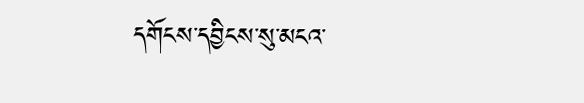དགོངས་དབྱིངས་སུ་མངའ་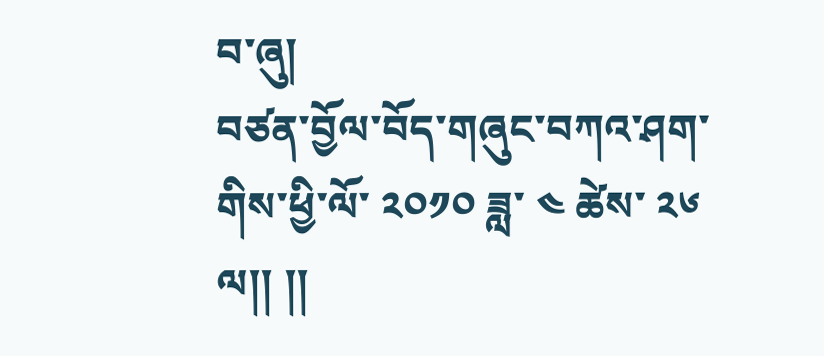བ་ཞུ།
བཙན་བྱོལ་བོད་གཞུང་བཀའ་ཤག་གིས་ཕྱི་ལོ་ ༢༠༡༠ ཟླ་ ༤ ཚེས་ ༢༦ ལ།། །།